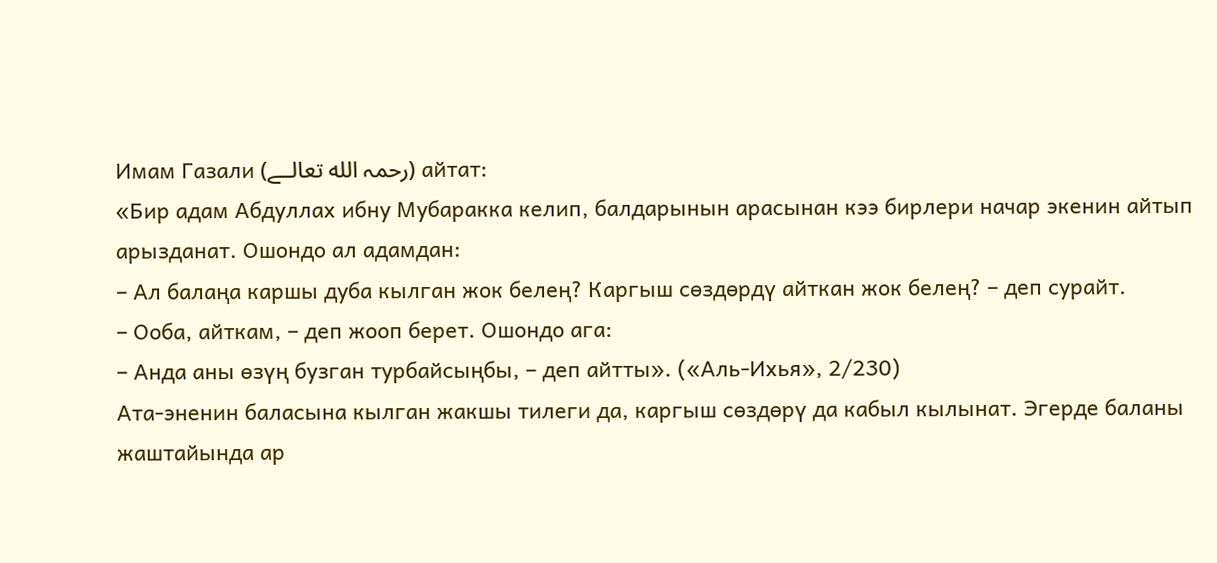Имам Газали (رحمہ الله تعالــے) айтат:
«Бир адам Абдуллах ибну Мубаракка келип, балдарынын арасынан кээ бирлери начар экенин айтып арызданат. Ошондо ал адамдан:
– Ал балаңа каршы дуба кылган жок белең? Каргыш сөздөрдү айткан жок белең? – деп сурайт.
– Ооба, айткам, – деп жооп берет. Ошондо ага:
– Анда аны өзүң бузган турбайсыңбы, – деп айтты». («Аль-Ихья», 2/230)
Ата-эненин баласына кылган жакшы тилеги да, каргыш сөздөрү да кабыл кылынат. Эгерде баланы жаштайында ар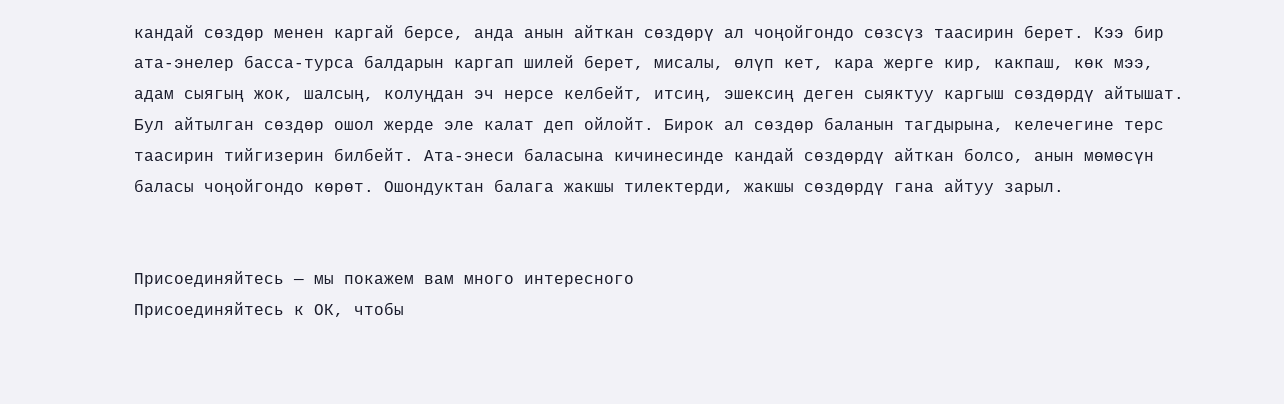кандай сөздөр менен каргай берсе, анда анын айткан сөздөрү ал чоңойгондо сөзсүз таасирин берет. Кээ бир ата-энелер басса-турса балдарын каргап шилей берет, мисалы, өлүп кет, кара жерге кир, какпаш, көк мээ, адам сыягың жок, шалсың, колуңдан эч нерсе келбейт, итсиң, эшексиң деген сыяктуу каргыш сөздөрдү айтышат. Бул айтылган сөздөр ошол жерде эле калат деп ойлойт. Бирок ал сөздөр баланын тагдырына, келечегине терс таасирин тийгизерин билбейт. Ата-энеси баласына кичинесинде кандай сөздөрдү айткан болсо, анын мөмөсүн баласы чоңойгондо көрөт. Ошондуктан балага жакшы тилектерди, жакшы сөздөрдү гана айтуу зарыл.


Присоединяйтесь — мы покажем вам много интересного
Присоединяйтесь к ОК, чтобы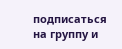подписаться на группу и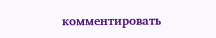комментировать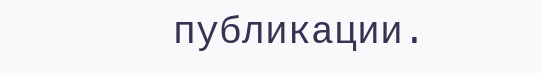публикации.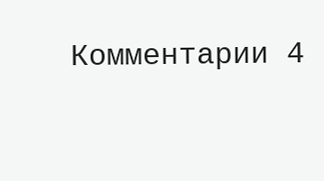Комментарии 4